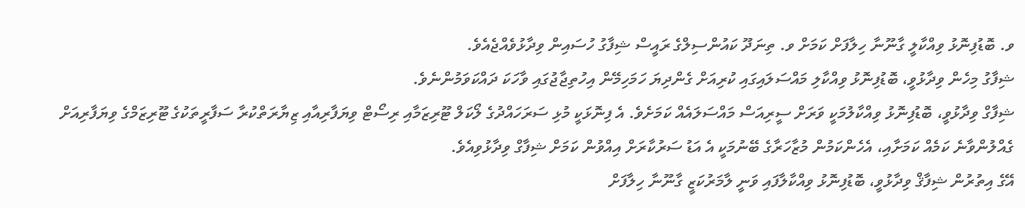ވ. ބޮޑުފިނޮޅު ވިއްކާލީ ގާނޫނާ ހިލާފަށް ކަމަށް ވ. ތިނަދޫ ކައުންސިލްގެ ރައީސް ޝިފާގު ހުސައިން ވިދާޅުވެއްޖެއެވެ.
ޝިފާގު މިހެން ވިދާޅުވީ، ބޮޑުފިނޮޅު ވިއްކާލި މައްސަލައިގައި ކުރިއަށް ގެންދިޔަ ހަމަހިމޭން އިހުތިޖާޖުގައި ވާހަކަ ދައްކަވަމުންނެވެ.
ޝިފާގް ވިދާޅުވީ، ބޮޑުފިނޮޅު ވިއްކާލުމަކީ ވަރަށް ސީރިއަސް މައްސަލައެއް ކަމަށެވެ. އެ ފިނޮޅަކީ މުޅި ސަރަހައްދުގެ ލޯކަލް ޓޫރިޒަމާއި ރިސޯޓް ވިޔަފާރިއާއި ޒިޔާރަތްކުރާ ސަފާރީތަކުގެ ޓޫރިޒަމްގެ ވިޔަފާރިއަށް ގެއްލުންވާނެ ކަމެއް ކަމަށާއި، އެހެންކަމުން މުޒާހަރާގެ ބޭނުމަކީ އެ އަޑު ސަރުކާރަށް އިއްވުން ކަމަށް ޝިފާގް ވިދާޅުވިއެވެ.
އޭގެ އިތުރުން ޝިފާޤް ވިދާޅުވީ، ބޮޑުފިނޮޅު ވިއްކާލާފައި ވަނީ ލާމަރުކަޒީ ގާނޫނާ ހިލާފަށް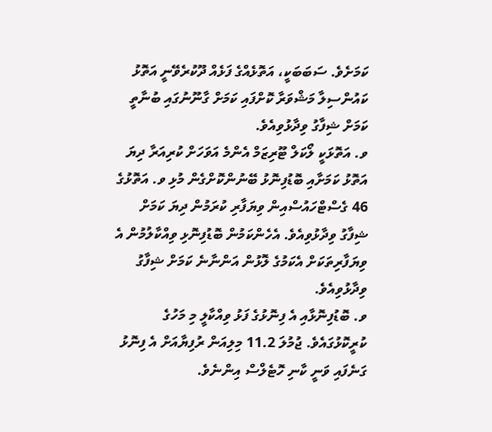ކަމަށެވެ. ސަބަބަކީ، އަތޮޅެއްގެ ފަޅެއް ދޫކުރެވޭނީ އަތޮޅު ކައުންސިލާ މަޝްވަރާ ކޮށްފައި ކަމަށް ގާނޫނުގައި ބުނާތީ ކަމަށް ޝިފާގު ވިދާޅުވިއެވެ.
ވ. އަތޮޅަކީ ލޯކަލް ޓޫރިޒަމް އެންމެ އަވަހަށް ކުރިއަރާ ދިޔަ އަތޮޅު ކަމަށާއި ބޮޑުފިނޮޅު ބޭނުންކޮށްގެން މުޅި ވ. އަތޮޅުގެ 46 ގެސްޓްހައުސްއިން ވިޔަފާރި ކުރަމުން ދިޔަ ކަމަށް ޝިފާގު ވިދާޅުވިއެވެ. އެހެންކަމުން ބޮޑުފިނޮޅި ވިއްކާލުމުން އެ ވިޔަފާރިތަކަށް އެކަމުގެ ލޮޅުން އަންނާނެ ކަމަށް ޝިފާގު ވިދާޅުވިއެވެ.
ވ. ބޮޑުފިނޮޅާއި އެ ފިނޮޅުގެ ފަޅު ވިއްކާލީ މި މަހުގެ ކުރީކޮޅުގައެވެ. ޖުމުލަ 11.2 މިލިއަން ރުފިޔާއަށް އެ ފިނޮޅު ގަނެފައި ވަނީ ކާނި ހޮޓެލްސް އިންނެވެ.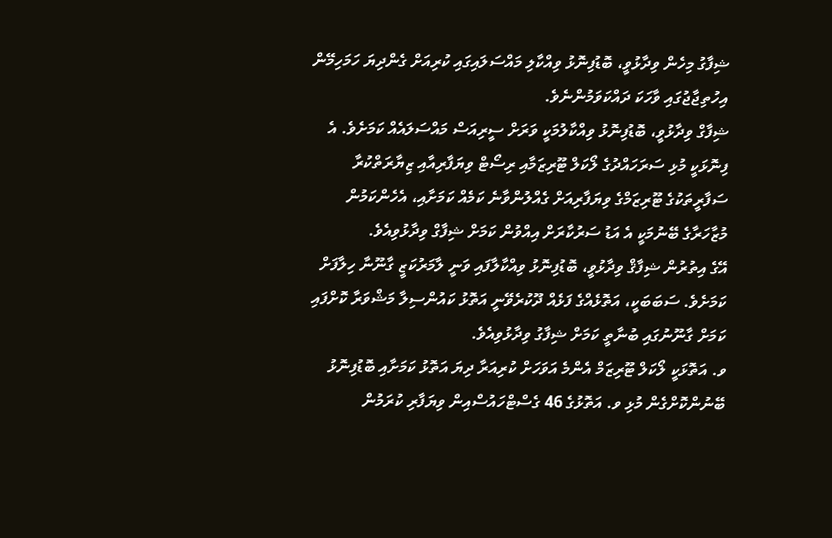ޝިފާގު މިހެން ވިދާޅުވީ، ބޮޑުފިނޮޅު ވިއްކާލި މައްސަލައިގައި ކުރިއަށް ގެންދިޔަ ހަމަހިމޭން އިހުތިޖާޖުގައި ވާހަކަ ދައްކަވަމުންނެވެ.
ޝިފާގް ވިދާޅުވީ، ބޮޑުފިނޮޅު ވިއްކާލުމަކީ ވަރަށް ސީރިއަސް މައްސަލައެއް ކަމަށެވެ. އެ ފިނޮޅަކީ މުޅި ސަރަހައްދުގެ ލޯކަލް ޓޫރިޒަމާއި ރިސޯޓް ވިޔަފާރިއާއި ޒިޔާރަތްކުރާ ސަފާރީތަކުގެ ޓޫރިޒަމްގެ ވިޔަފާރިއަށް ގެއްލުންވާނެ ކަމެއް ކަމަށާއި، އެހެންކަމުން މުޒާހަރާގެ ބޭނުމަކީ އެ އަޑު ސަރުކާރަށް އިއްވުން ކަމަށް ޝިފާގް ވިދާޅުވިއެވެ.
އޭގެ އިތުރުން ޝިފާޤް ވިދާޅުވީ، ބޮޑުފިނޮޅު ވިއްކާލާފައި ވަނީ ލާމަރުކަޒީ ގާނޫނާ ހިލާފަށް ކަމަށެވެ. ސަބަބަކީ، އަތޮޅެއްގެ ފަޅެއް ދޫކުރެވޭނީ އަތޮޅު ކައުންސިލާ މަޝްވަރާ ކޮށްފައި ކަމަށް ގާނޫނުގައި ބުނާތީ ކަމަށް ޝިފާގު ވިދާޅުވިއެވެ.
ވ. އަތޮޅަކީ ލޯކަލް ޓޫރިޒަމް އެންމެ އަވަހަށް ކުރިއަރާ ދިޔަ އަތޮޅު ކަމަށާއި ބޮޑުފިނޮޅު ބޭނުންކޮށްގެން މުޅި ވ. އަތޮޅުގެ 46 ގެސްޓްހައުސްއިން ވިޔަފާރި ކުރަމުން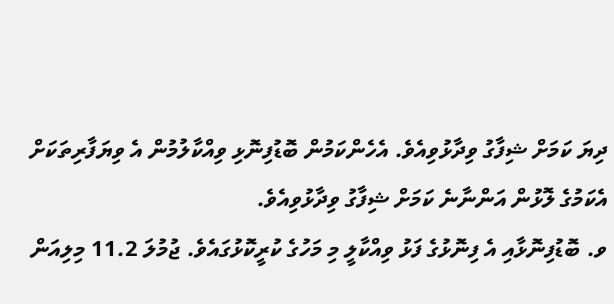ދިޔަ ކަމަށް ޝިފާގު ވިދާޅުވިއެވެ. އެހެންކަމުން ބޮޑުފިނޮޅި ވިއްކާލުމުން އެ ވިޔަފާރިތަކަށް އެކަމުގެ ލޮޅުން އަންނާނެ ކަމަށް ޝިފާގު ވިދާޅުވިއެވެ.
ވ. ބޮޑުފިނޮޅާއި އެ ފިނޮޅުގެ ފަޅު ވިއްކާލީ މި މަހުގެ ކުރީކޮޅުގައެވެ. ޖުމުލަ 11.2 މިލިއަން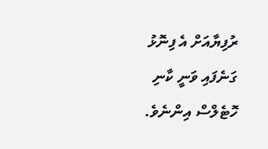ރުފިޔާއަށް އެ ފިނޮޅު ގަނެފައި ވަނީ ކާނި ހޮޓެލްސް އިންނެވެ.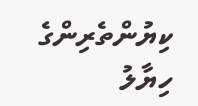ކިޔުންތެރިންގެ ހިޔާލު